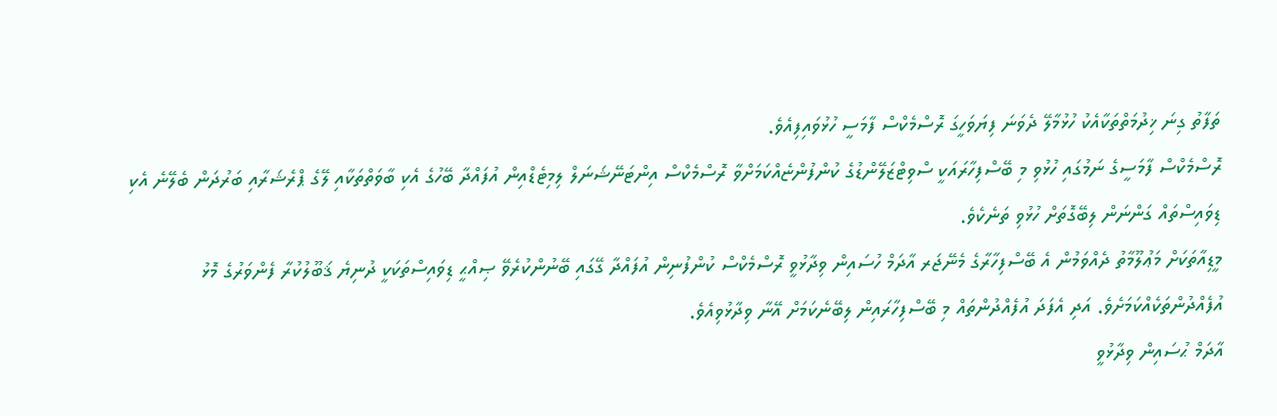ތަފާތު ގިނަ ޚިދުމަތްތަކާއެކު ހުޅުމާލޭ ދެވަނަ ފިޔަވަހީގަ ރޮސްމެކްސް ފާމަސީ ހުޅުވައިފިއެވެ.
ރޮސްމެކްސް ފާމަސީގެ ނަމުގައި ހުޅުވި މި ބޭސްފިހާރައަކީ ސްވިޓްޒަލޭންޑުގެ ކުންފުންޏެއްކަމަށްވާ ރޮސްމެކްސް އިންޓަނޭޝަނަލް ލިމިޓެޑްއިން އުފައްދާ ބޭހުގެ އެކި ބާވަތްތަކާއި ލޭގެ ޕްރެޝަރާއި ބަރުދަން ބެލޭނެ އެކި ޑިވައިސްތައް ގަންނަން ލިބޭގޮތަށް ހުޅުވި ތަނެކެވެ.
މީޑިއާތަކަށް މަޢުލޫމާތު ދެއްވަމުން އެ ބޭސްފިހާރާގެ މެނޭޖަރ އާދަމް ހުސައިން ވިދާޅުވީ ރޮސްމެކްސް ކުންފުނިން އުފައްދާ ގޭގައި ބޭނުންކުރެވޭ ޞިއްޙީ ޑިވައިސްތަކަކީ ދުނިޔެ ޤަބޫލުކުރާ ފެންވަރުގެ މޮޅު އުފެއްދުންތަކެއްކަމަށެވެ. އަދި އެފަދަ އުފެއްދުންތައް މި ބޭސްފިހާރައިން ލިބޭނެކަމަށް އޭނާ ވިދާޅުވިއެވެ.
އާދަމް ޙުސައިން ވިދާޅުވީ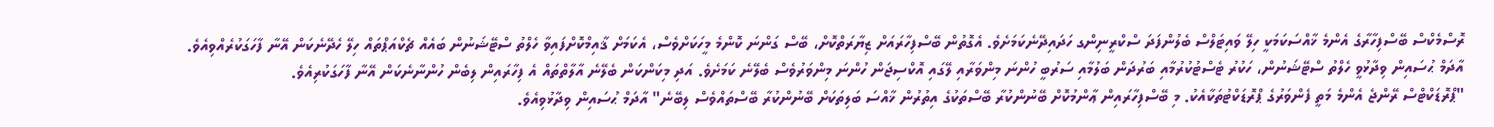ރޮސްމެކްސް ބޭސްފިހާރާގެ އެންމެ ޚާއްސަކަމަކީ ހިލޭ ވައިޓަލްސް ބެލުންފަދަ ސްކްރީނިންގ ހަދައިދޭނެކަމަށެވެ. އެގޮތުން ބޭސްފިހާރައަށް ޒިޔާރަތްކޮށް، ބޭސް ގަންނަ ކޮންމެ މީހަކަށްވެސް، އެކަމަށް ޤާއިމްކޮށްފައިވާ ހެލްތު ސްޓޭޝަނުން ބައެއް ޗެކްއަޕްތައް ހިލޭ ހެދޭނެކަން އޭނާ ފާހަގަކުރެއްވިއެވެ.
އާދަމް ޙުސައިން ވިދާޅުވީ ހެލްތު ސްޓޭޝަނުން، ހަކުރު ޓެސްޓުކުރުމާއި ބަރުދަން ބަލުމާއި ސަރުބީ ހުންނަ މިންވަރާއި ލޭގައި އޮކްސިޖަން ހުންނަ މިންވަރުވެސް ބެލޭނެ ކަމަށެވެ. އަދި މިކަންކަން ބެލޭނެ އާލާތްތައް އެ ފިހާރައިން ލިބެން ހުންނާނެކަން އޭނާ ފާހަގަކުރިއެވެ.
"ޕްރޮޑަކްޓްސް ރޭންޖެ އެންމެ މަތީ ފެންވަރުގެ ޕްރޮޑަކްޓުތަކާއެކު. މި ބޭސްފިހާރައިން ޢާންމުކޮށް ބޭނުންކުރާ ބޭސްތަކުގެ އިތުރުން ޚާއްސަ ބަލިތަކަށް ބޭނުންކުރާ ބޭސްތައްވެސް ލިބޭނެ" އާދަމް ޙުސައިން ވިދާޅުވިއެވެ.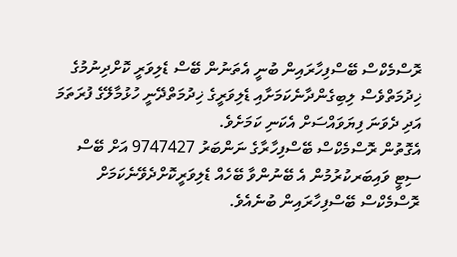ރޮސްމެކްސް ބޭސްފިހާރައިން ބުނީ އެތަނުން ބޭސް ޑެލިވަރީ ކޮށްދިނުމުގެ ޚިދުމަތްވެސް ލިބިގެންދާނެކަމަށާއި ޑެލިވަރީގެ ޚިދުމަތްދޭނީ ހުޅުމާލޭގެ ފުރަތަމަ އަދި ދެވަނަ ފިޔަވައްސަށް އެކަނި ކަމަށެވެ.
އެގޮތުން ރޮސްމެކްސް ބޭސްފިހާރާގެ ނަންބަރު 9747427 އަށް ބޭސް ސިޓީ ވައިބަރކުރުމުން އެ ބޭނުންވާ ބޭހެއް ޑެލިވަރީކޮށްދެވޭނެކަމަށް ރޮސްމެކްސް ބޭސްފިހާރައިން ބުނެއެވެ.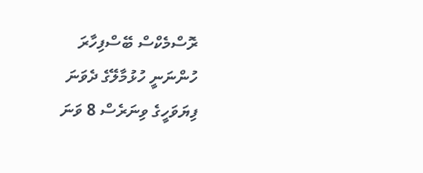ރޮސްމެކްސް ބޭސްފިހާރަ ހުންނަނީ ހުޅުމާލޭގެ ދެވަނަ ފިޔަވަހީގެ ވިނަރެސް 8 ވަނަ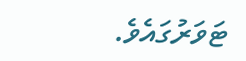ޓަވަރުގައެވެ.